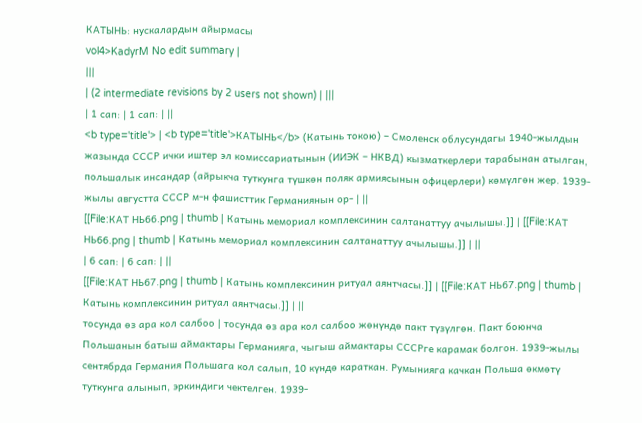КАТЫНЬ: нускалардын айырмасы
vol4>KadyrM No edit summary |
|||
| (2 intermediate revisions by 2 users not shown) | |||
| 1 сап: | 1 сап: | ||
<b type='title'> | <b type='title'>КАТЫНЬ</b> (Катынь токою) – Смоленск облусундагы 1940-жылдын жазында СССР ички иштер эл комиссариатынын (ИИЭК – НКВД) кызматкерлери тарабынан атылган, польшалык инсандар (айрыкча туткунга түшкөн поляк армиясынын офицерлери) көмүлгөн жер. 1939-жылы августта СССР м-н фашисттик Германиянын ор- | ||
[[File:КАТ НЬ66.png | thumb | Катынь мемориал комплексинин салтанаттуу ачылышы.]] | [[File:КАТ НЬ66.png | thumb | Катынь мемориал комплексинин салтанаттуу ачылышы.]] | ||
| 6 сап: | 6 сап: | ||
[[File:КАТ НЬ67.png | thumb | Катынь комплексинин ритуал аянтчасы.]] | [[File:КАТ НЬ67.png | thumb | Катынь комплексинин ритуал аянтчасы.]] | ||
тосунда өз ара кол салбоо | тосунда өз ара кол салбоо жөнүндө пакт түзүлгөн. Пакт боюнча Польшанын батыш аймактары Германияга, чыгыш аймактары СССРге карамак болгон. 1939-жылы сентябрда Германия Польшага кол салып, 10 күндө караткан. Румынияга качкан Польша өкмөтү туткунга алынып, эркиндиги чектелген. 1939-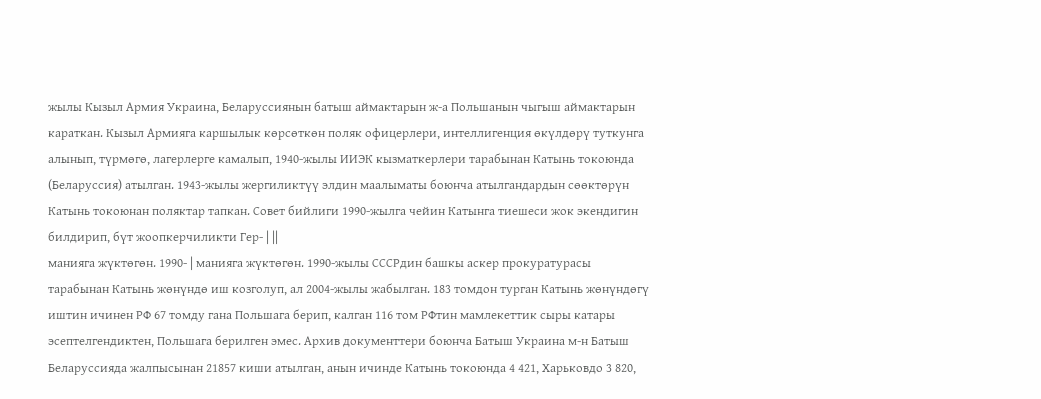жылы Кызыл Армия Украина, Беларуссиянын батыш аймактарын ж-а Польшанын чыгыш аймактарын караткан. Кызыл Армияга каршылык көрсөткөн поляк офицерлери, интеллигенция өкүлдөрү туткунга алынып, түрмөгө, лагерлерге камалып, 1940-жылы ИИЭК кызматкерлери тарабынан Катынь токоюнда (Беларуссия) атылган. 1943-жылы жергиликтүү элдин маалыматы боюнча атылгандардын сөөктөрүн Катынь токоюнан поляктар тапкан. Совет бийлиги 1990-жылга чейин Катынга тиешеси жок экендигин билдирип, бүт жоопкерчиликти Гер- | ||
манияга жүктөгөн. 1990- | манияга жүктөгөн. 1990-жылы СССРдин башкы аскер прокуратурасы тарабынан Катынь жөнүндө иш козголуп, ал 2004-жылы жабылган. 183 томдон турган Катынь жөнүндөгү иштин ичинен РФ 67 томду гана Польшага берип, калган 116 том РФтин мамлекеттик сыры катары эсептелгендиктен, Польшага берилген эмес. Архив документтери боюнча Батыш Украина м-н Батыш Беларуссияда жалпысынан 21857 киши атылган, анын ичинде Катынь токоюнда 4 421, Харьковдо 3 820,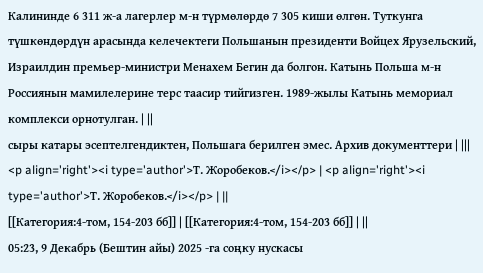Калининде 6 311 ж-а лагерлер м-н түрмөлөрдө 7 305 киши өлгөн. Туткунга түшкөндөрдүн арасында келечектеги Польшанын президенти Войцех Ярузельский, Израилдин премьер-министри Менахем Бегин да болгон. Катынь Польша м-н Россиянын мамилелерине терс таасир тийгизген. 1989-жылы Катынь мемориал комплекси орнотулган. | ||
сыры катары эсептелгендиктен, Польшага берилген эмес. Архив документтери | |||
<p align='right'><i type='author'>Т. Жоробеков.</i></p> | <p align='right'><i type='author'>Т. Жоробеков.</i></p> | ||
[[Категория:4-том, 154-203 бб]] | [[Категория:4-том, 154-203 бб]] | ||
05:23, 9 Декабрь (Бештин айы) 2025 -га соңку нускасы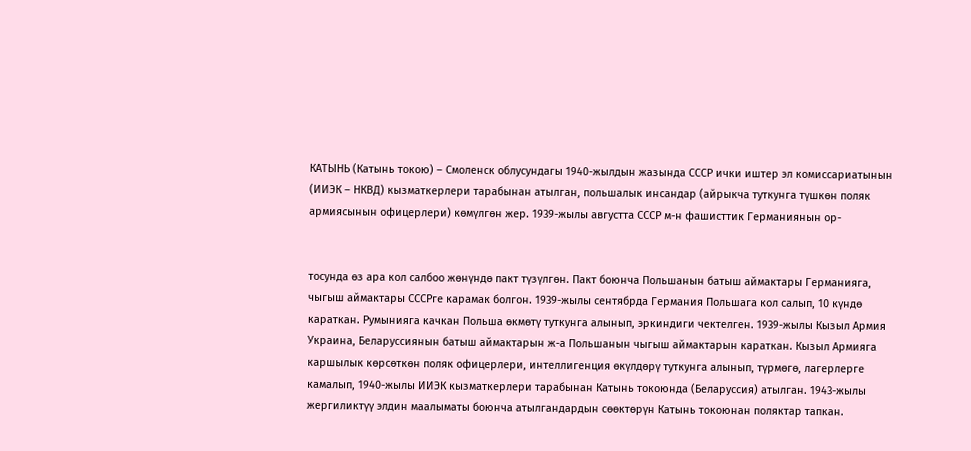КАТЫНЬ (Катынь токою) – Смоленск облусундагы 1940-жылдын жазында СССР ички иштер эл комиссариатынын (ИИЭК – НКВД) кызматкерлери тарабынан атылган, польшалык инсандар (айрыкча туткунга түшкөн поляк армиясынын офицерлери) көмүлгөн жер. 1939-жылы августта СССР м-н фашисттик Германиянын ор-


тосунда өз ара кол салбоо жөнүндө пакт түзүлгөн. Пакт боюнча Польшанын батыш аймактары Германияга, чыгыш аймактары СССРге карамак болгон. 1939-жылы сентябрда Германия Польшага кол салып, 10 күндө караткан. Румынияга качкан Польша өкмөтү туткунга алынып, эркиндиги чектелген. 1939-жылы Кызыл Армия Украина, Беларуссиянын батыш аймактарын ж-а Польшанын чыгыш аймактарын караткан. Кызыл Армияга каршылык көрсөткөн поляк офицерлери, интеллигенция өкүлдөрү туткунга алынып, түрмөгө, лагерлерге камалып, 1940-жылы ИИЭК кызматкерлери тарабынан Катынь токоюнда (Беларуссия) атылган. 1943-жылы жергиликтүү элдин маалыматы боюнча атылгандардын сөөктөрүн Катынь токоюнан поляктар тапкан.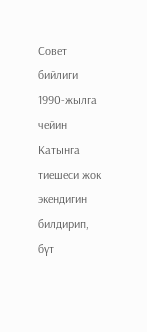Совет бийлиги 1990-жылга чейин Катынга тиешеси жок экендигин билдирип, бүт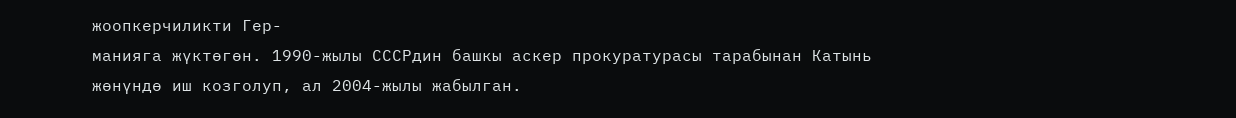жоопкерчиликти Гер-
манияга жүктөгөн. 1990-жылы СССРдин башкы аскер прокуратурасы тарабынан Катынь жөнүндө иш козголуп, ал 2004-жылы жабылган.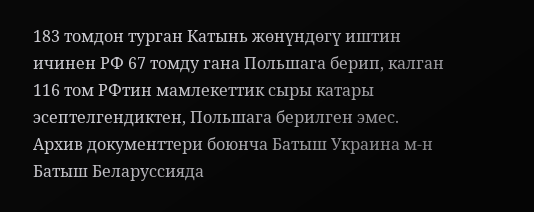183 томдон турган Катынь жөнүндөгү иштин ичинен РФ 67 томду гана Польшага берип, калган 116 том РФтин мамлекеттик сыры катары эсептелгендиктен, Польшага берилген эмес. Архив документтери боюнча Батыш Украина м-н Батыш Беларуссияда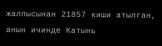жалпысынан 21857 киши атылган, анын ичинде Катынь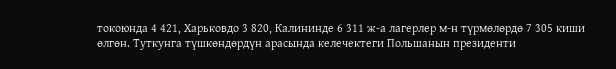токоюнда 4 421, Харьковдо 3 820, Калининде 6 311 ж-а лагерлер м-н түрмөлөрдө 7 305 киши өлгөн. Туткунга түшкөндөрдүн арасында келечектеги Польшанын президенти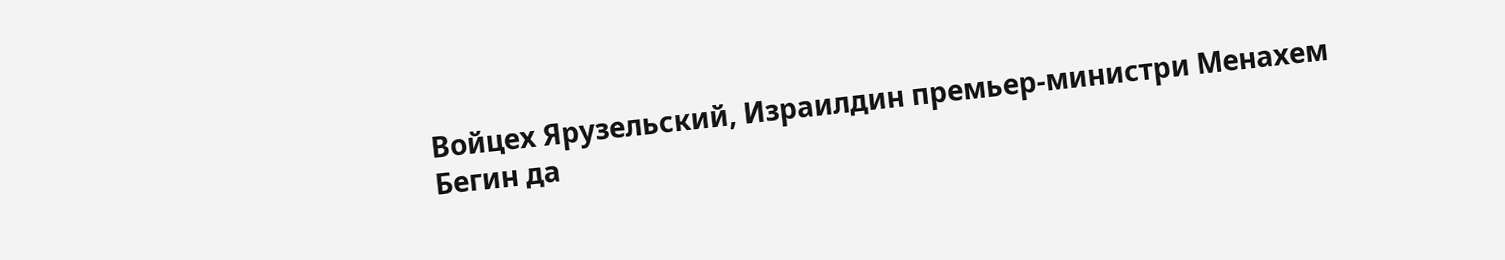Войцех Ярузельский, Израилдин премьер-министри Менахем Бегин да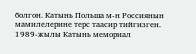болгон. Катынь Польша м-н Россиянын мамилелерине терс таасир тийгизген. 1989-жылы Катынь мемориал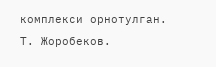комплекси орнотулган.
Т. Жоробеков.